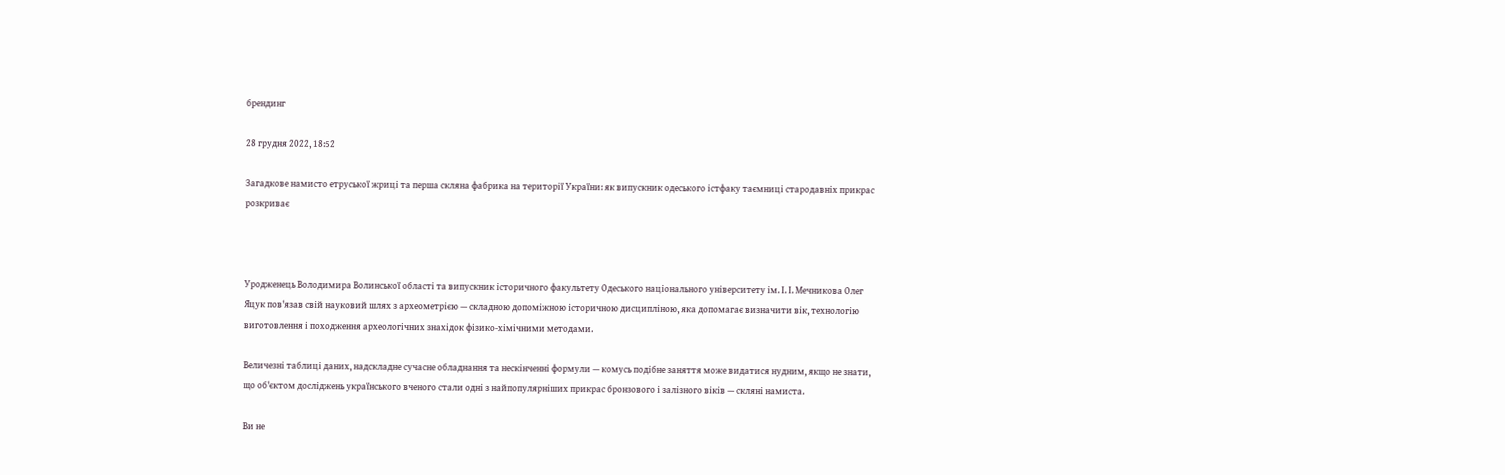брендинг

28 грудня 2022, 18:52

Загадкове намисто етруської жриці та перша скляна фабрика на території України: як випускник одеського істфаку таємниці стародавніх прикрас розкриває



Уродженець Володимира Волинської області та випускник історичного факультету Одеського національного університету ім. І. І. Мечникова Олег Яцук пов'язав свій науковий шлях з археометрією — складною допоміжною історичною дисципліною, яка допомагає визначити вік, технологію виготовлення і походження археологічних знахідок фізико-хімічними методами.

Величезні таблиці даних, надскладне сучасне обладнання та нескінченні формули — комусь подібне заняття може видатися нудним, якщо не знати, що об'єктом досліджень українського вченого стали одні з найпопулярніших прикрас бронзового і залізного віків — скляні намиста.

Ви не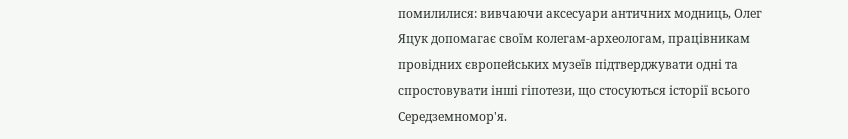помилилися: вивчаючи аксесуари античних модниць, Олег Яцук допомагає своїм колегам-археологам, працівникам провідних європейських музеїв підтверджувати одні та спростовувати інші гіпотези, що стосуються історії всього Середземномор'я.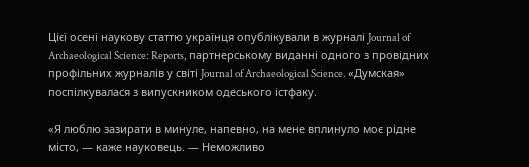Цієї осені наукову статтю українця опублікували в журналі Journal of Archaeological Science: Reports, партнерському виданні одного з провідних профільних журналів у світі Journal of Archaeological Science. «Думская» поспілкувалася з випускником одеського істфаку.

«Я люблю зазирати в минуле, напевно, на мене вплинуло моє рідне місто, — каже науковець. — Неможливо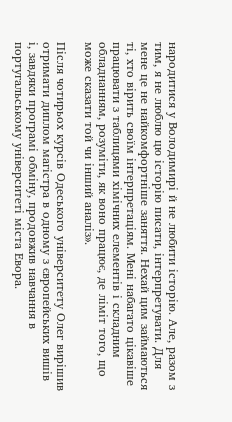народитися у Володимирі й не любити історію. Але, разом з тим, я не люблю цю історію писати, інтерпретувати. Для мене це не найкомфортніше заняття. Нехай цим займаються ті, хто вірить своїм інтерпретаціям. Мені набагато цікавіше працювати з таблицями хімічних елементів і складним обладнанням, розуміти, як воно працює, де ліміт того, що може сказати той чи інший аналіз».

Після чотирьох курсів Одеського університету Олег вирішив отримати диплом магістра в одному з європейських вишів і, завдяки програмі обміну, продовжив навчання в португальському університеті міста Евора.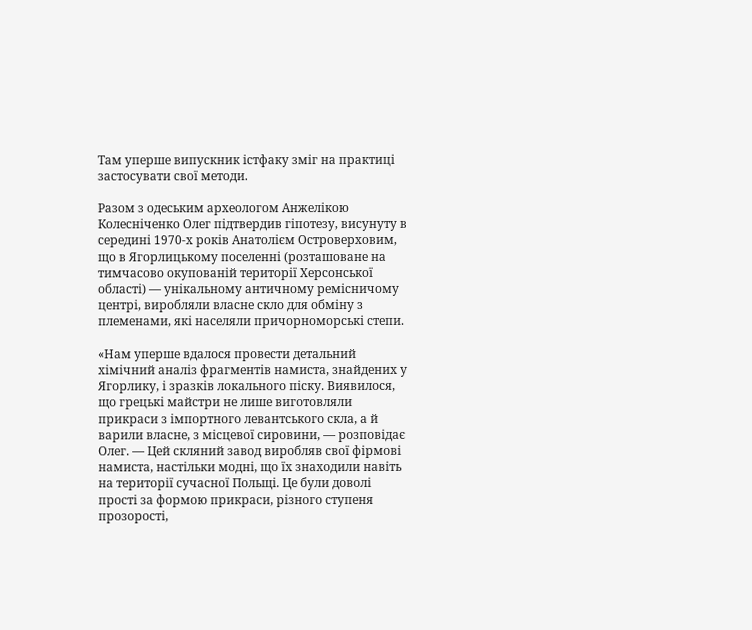Там уперше випускник істфаку зміг на практиці застосувати свої методи.

Разом з одеським археологом Анжелікою Колесніченко Олег підтвердив гіпотезу, висунуту в середині 1970-х років Анатолієм Островерховим, що в Ягорлицькому поселенні (розташоване на тимчасово окупованій території Херсонської області) — унікальному античному ремісничому центрі, виробляли власне скло для обміну з племенами, які населяли причорноморські степи.

«Нам уперше вдалося провести детальний хімічний аналіз фрагментів намиста, знайдених у Ягорлику, і зразків локального піску. Виявилося, що грецькі майстри не лише виготовляли прикраси з імпортного левантського скла, а й варили власне, з місцевої сировини, — розповідає Олег. — Цей скляний завод виробляв свої фірмові намиста, настільки модні, що їх знаходили навіть на території сучасної Польщі. Це були доволі прості за формою прикраси, різного ступеня прозорості,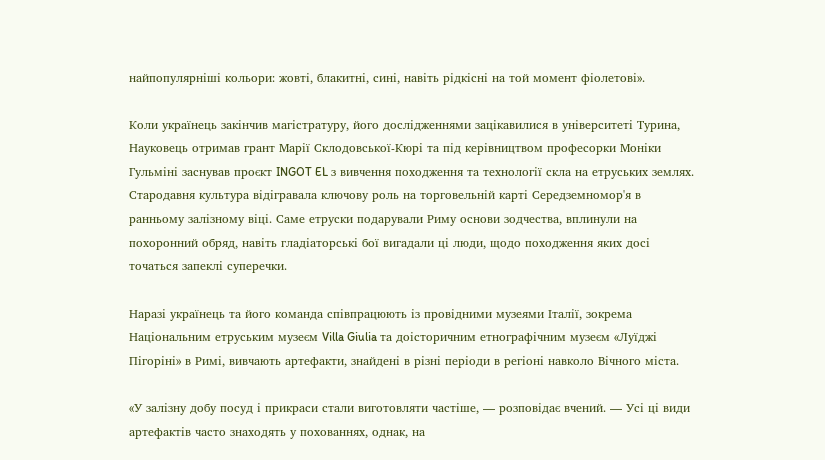найпопулярніші кольори: жовті, блакитні, сині, навіть рідкісні на той момент фіолетові».

Коли українець закінчив магістратуру, його дослідженнями зацікавилися в університеті Турина, Науковець отримав грант Марії Склодовської-Кюрі та під керівництвом професорки Моніки Гульміні заснував проєкт INGOT EL з вивчення походження та технології скла на етруських землях. Стародавня культура відігравала ключову роль на торговельній карті Середземномор'я в ранньому залізному віці. Саме етруски подарували Риму основи зодчества, вплинули на похоронний обряд, навіть гладіаторські бої вигадали ці люди, щодо походження яких досі точаться запеклі суперечки.

Наразі українець та його команда співпрацюють із провідними музеями Італії, зокрема Національним етруським музеєм Villa Giulia та доісторичним етнографічним музеєм «Луїджі Пігоріні» в Римі, вивчають артефакти, знайдені в різні періоди в регіоні навколо Вічного міста.

«У залізну добу посуд і прикраси стали виготовляти частіше, — розповідає вчений. — Усі ці види артефактів часто знаходять у похованнях, однак, на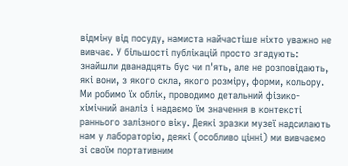відміну від посуду, намиста найчастіше ніхто уважно не вивчає. У більшості публікацій просто згадують: знайшли дванадцять бус чи п'ять, але не розповідають, які вони, з якого скла, якого розміру, форми, кольору. Ми робимо їх облік, проводимо детальний фізико-хімічний аналіз і надаємо їм значення в контексті раннього залізного віку. Деякі зразки музеї надсилають нам у лабораторію, деякі (особливо цінні) ми вивчаємо зі своїм портативним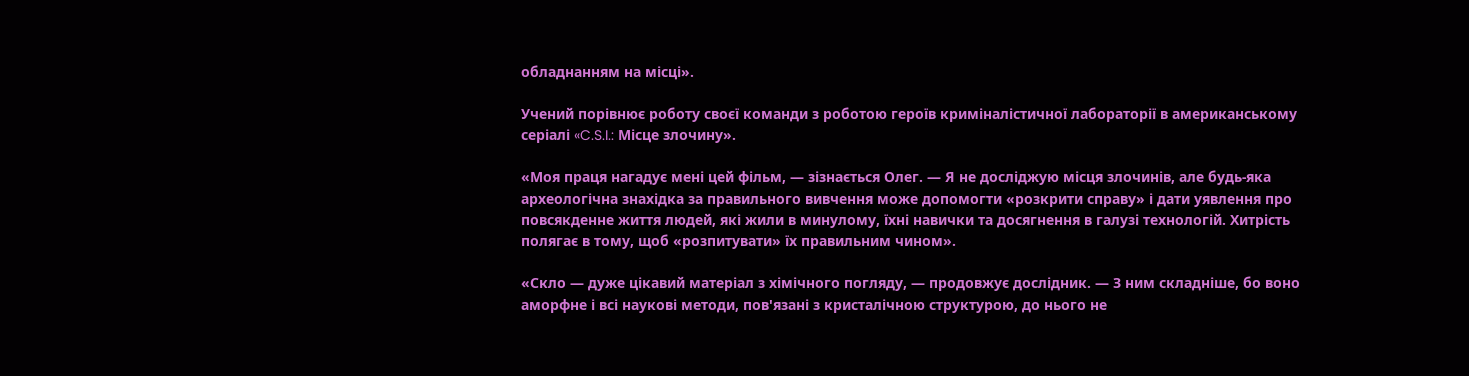обладнанням на місці».

Учений порівнює роботу своєї команди з роботою героїв криміналістичної лабораторії в американському серіалі «C.S.I.: Місце злочину».

«Моя праця нагадує мені цей фільм, — зізнається Олег. — Я не досліджую місця злочинів, але будь-яка археологічна знахідка за правильного вивчення може допомогти «розкрити справу» і дати уявлення про повсякденне життя людей, які жили в минулому, їхні навички та досягнення в галузі технологій. Хитрість полягає в тому, щоб «розпитувати» їх правильним чином».

«Скло — дуже цікавий матеріал з хімічного погляду, — продовжує дослідник. — З ним складніше, бо воно аморфне і всі наукові методи, пов'язані з кристалічною структурою, до нього не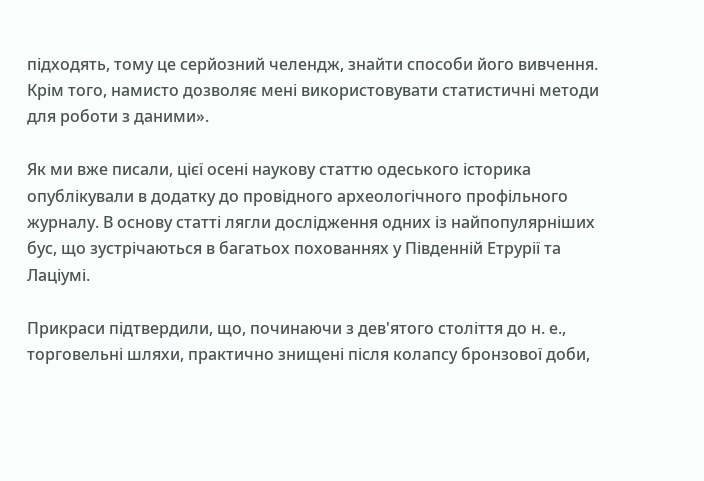підходять, тому це серйозний челендж, знайти способи його вивчення. Крім того, намисто дозволяє мені використовувати статистичні методи для роботи з даними».

Як ми вже писали, цієї осені наукову статтю одеського історика опублікували в додатку до провідного археологічного профільного журналу. В основу статті лягли дослідження одних із найпопулярніших бус, що зустрічаються в багатьох похованнях у Південній Етрурії та Лаціумі.

Прикраси підтвердили, що, починаючи з дев'ятого століття до н. е., торговельні шляхи, практично знищені після колапсу бронзової доби,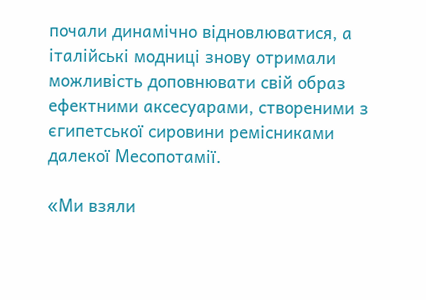почали динамічно відновлюватися, а італійські модниці знову отримали можливість доповнювати свій образ ефектними аксесуарами, створеними з єгипетської сировини ремісниками далекої Месопотамії.

«Ми взяли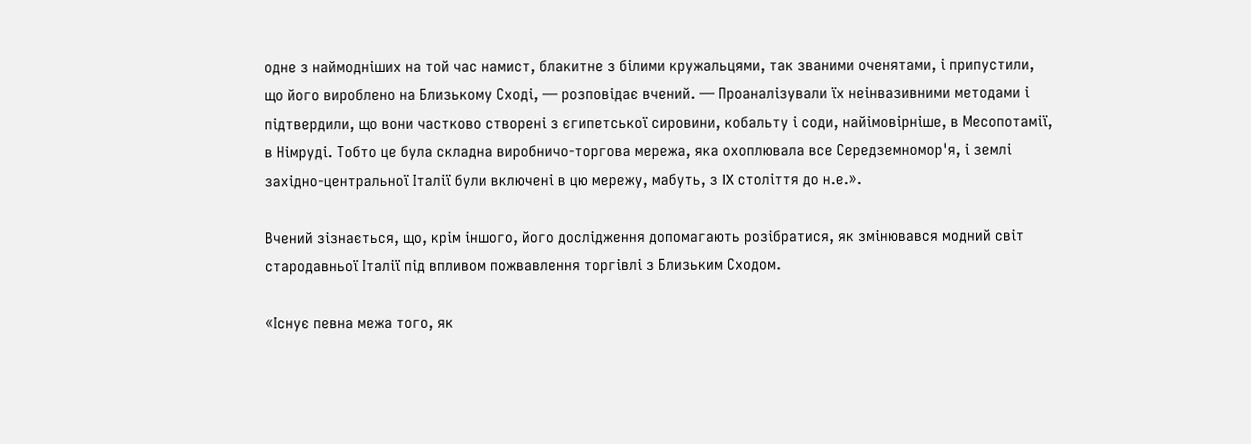одне з наймодніших на той час намист, блакитне з білими кружальцями, так званими оченятами, і припустили, що його вироблено на Близькому Сході, — розповідає вчений. — Проаналізували їх неінвазивними методами і підтвердили, що вони частково створені з єгипетської сировини, кобальту і соди, найімовірніше, в Месопотамії, в Німруді. Тобто це була складна виробничо-торгова мережа, яка охоплювала все Середземномор'я, і землі західно-центральної Італії були включені в цю мережу, мабуть, з IX століття до н.е.».

Вчений зізнається, що, крім іншого, його дослідження допомагають розібратися, як змінювався модний світ стародавньої Італії під впливом пожвавлення торгівлі з Близьким Сходом.

«Існує певна межа того, як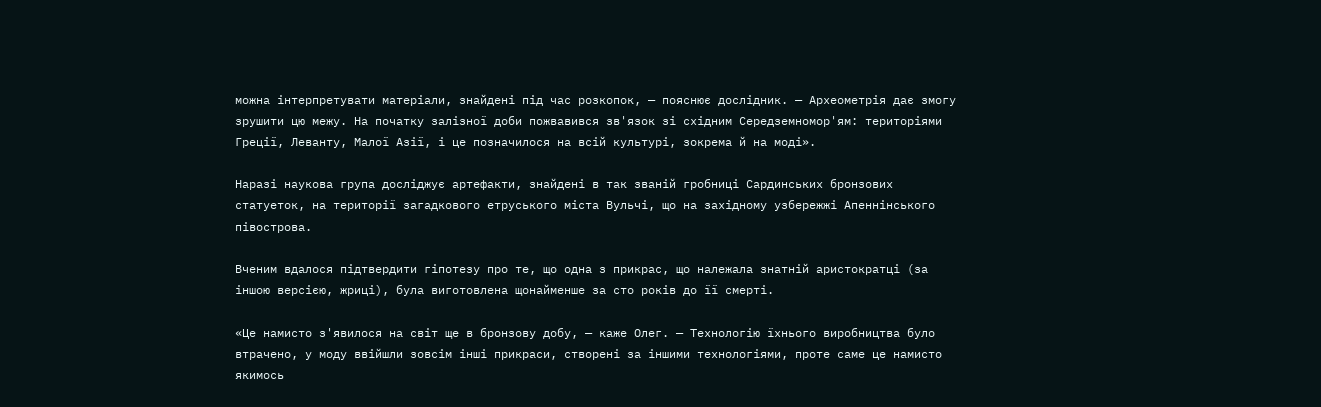можна інтерпретувати матеріали, знайдені під час розкопок, — пояснює дослідник. — Археометрія дає змогу зрушити цю межу. На початку залізної доби пожвавився зв'язок зі східним Середземномор'ям: територіями Греції, Леванту, Малої Азії, і це позначилося на всій культурі, зокрема й на моді».

Наразі наукова група досліджує артефакти, знайдені в так званій гробниці Сардинських бронзових статуеток, на території загадкового етруського міста Вульчі, що на західному узбережжі Апеннінського півострова.

Вченим вдалося підтвердити гіпотезу про те, що одна з прикрас, що належала знатній аристократці (за іншою версією, жриці), була виготовлена щонайменше за сто років до її смерті.

«Це намисто з'явилося на світ ще в бронзову добу, — каже Олег. — Технологію їхнього виробництва було втрачено, у моду ввійшли зовсім інші прикраси, створені за іншими технологіями, проте саме це намисто якимось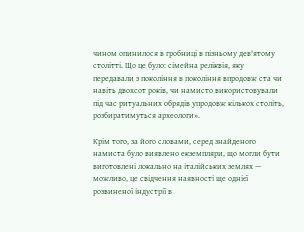чином опинилося в гробниці в пізньому дев'ятому столітті. Що це було: сімейна реліквія, яку передавали з покоління в покоління впродовж ста чи навіть двохсот років, чи намисто використовували під час ритуальних обрядів упродовж кількох століть, розбиратимуться археологи».

Крім того, за його словами, серед знайденого намиста було виявлено екземпляри, що могли бути виготовлені локально на італійських землях — можливо, це свідчення наявності ще однієї розвиненої індустрії в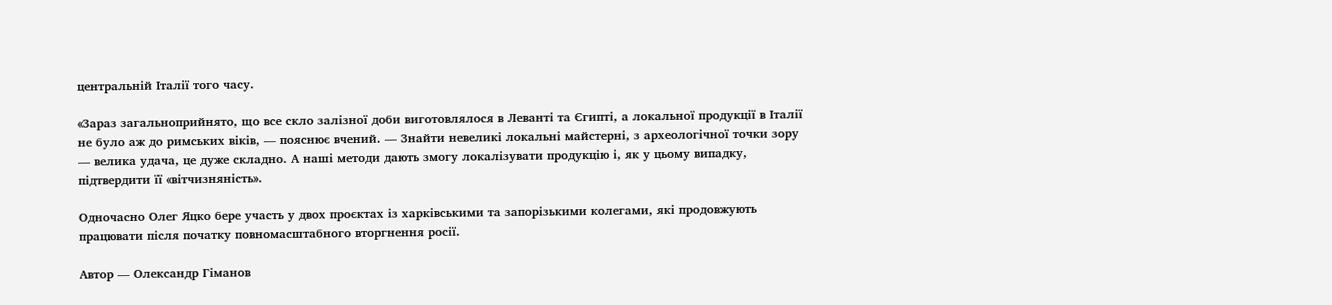центральній Італії того часу.

«Зараз загальноприйнято, що все скло залізної доби виготовлялося в Леванті та Єгипті, а локальної продукції в Італії не було аж до римських віків, — пояснює вчений. — Знайти невеликі локальні майстерні, з археологічної точки зору — велика удача, це дуже складно. А наші методи дають змогу локалізувати продукцію і, як у цьому випадку, підтвердити її «вітчизняність».

Одночасно Олег Яцко бере участь у двох проєктах із харківськими та запорізькими колегами, які продовжують працювати після початку повномасштабного вторгнення росії.

Автор — Олександр Гіманов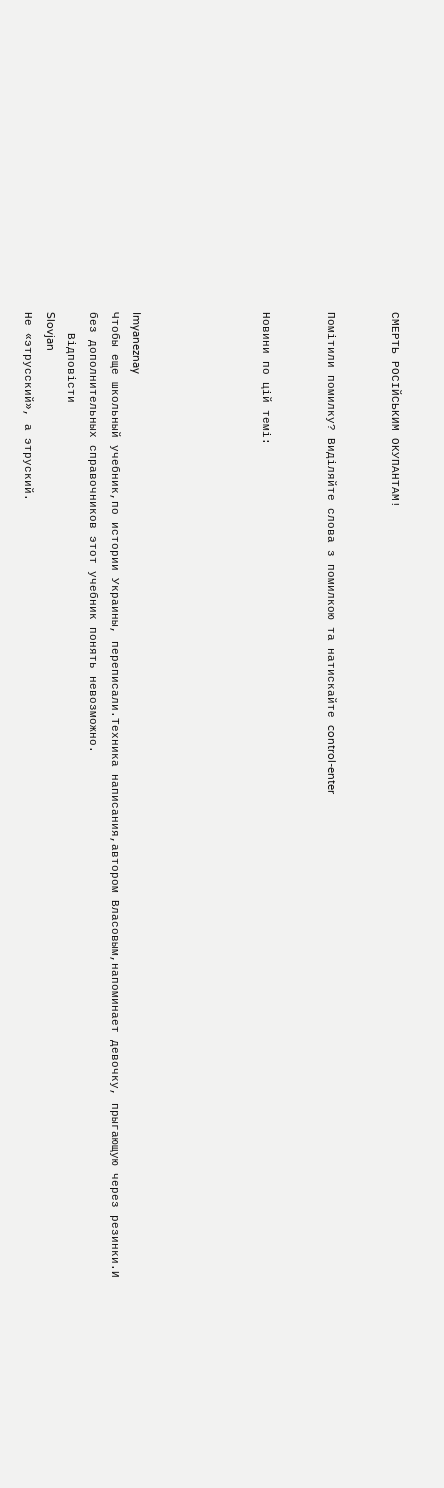СМЕРТЬ РОСІЙСЬКИМ ОКУПАНТАМ!


Помітили помилку? Виділяйте слова з помилкою та натискайте control-enter


Новини по цій темі:





Imyaneznay
Чтобы еще школьный учебник,по истории Украины, переписали.Техника написания,автором Власовым,напоминает девочку, прыгающую через резинки.И без дополнительных справочников этот учебник понять невозможно.
   Відповісти
Slovjan
Не «этрусский», а этруский.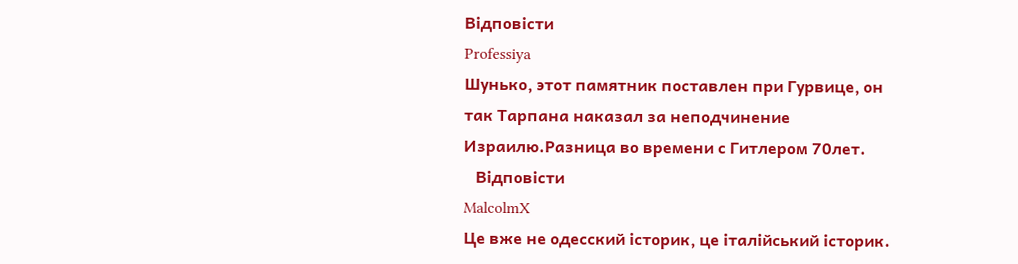Відповісти
Professiya
Шунько, этот памятник поставлен при Гурвице, он так Тарпана наказал за неподчинение Израилю.Разница во времени с Гитлером 70лет.
   Відповісти
MalcolmX
Це вже не одесский історик, це італійський історик.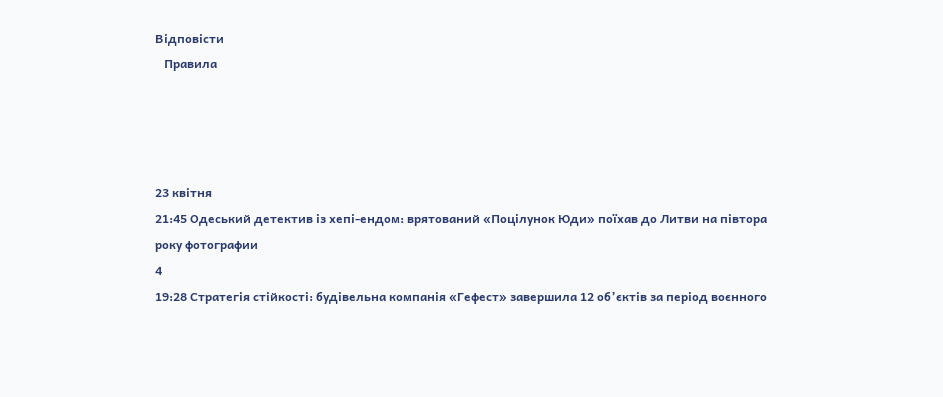Відповісти
   Правила




23 квітня
21:45 Одеський детектив із хепі-ендом: врятований «Поцілунок Юди» поїхав до Литви на півтора року фотографии
4
19:28 Стратегія стійкості: будівельна компанія «Гефест» завершила 12 об’єктів за період воєнного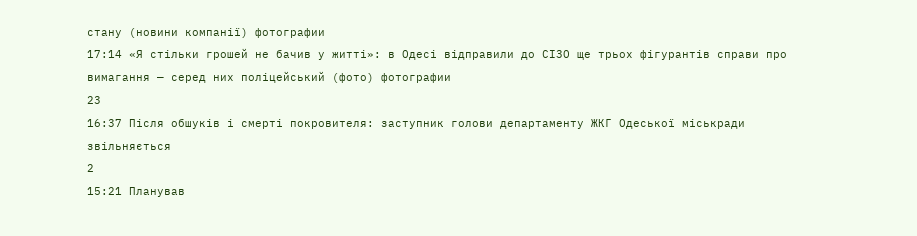стану (новини компанії) фотографии
17:14 «Я стільки грошей не бачив у житті»: в Одесі відправили до СІЗО ще трьох фігурантів справи про вимагання — серед них поліцейський (фото) фотографии
23
16:37 Після обшуків і смерті покровителя: заступник голови департаменту ЖКГ Одеської міськради звільняється
2
15:21 Планував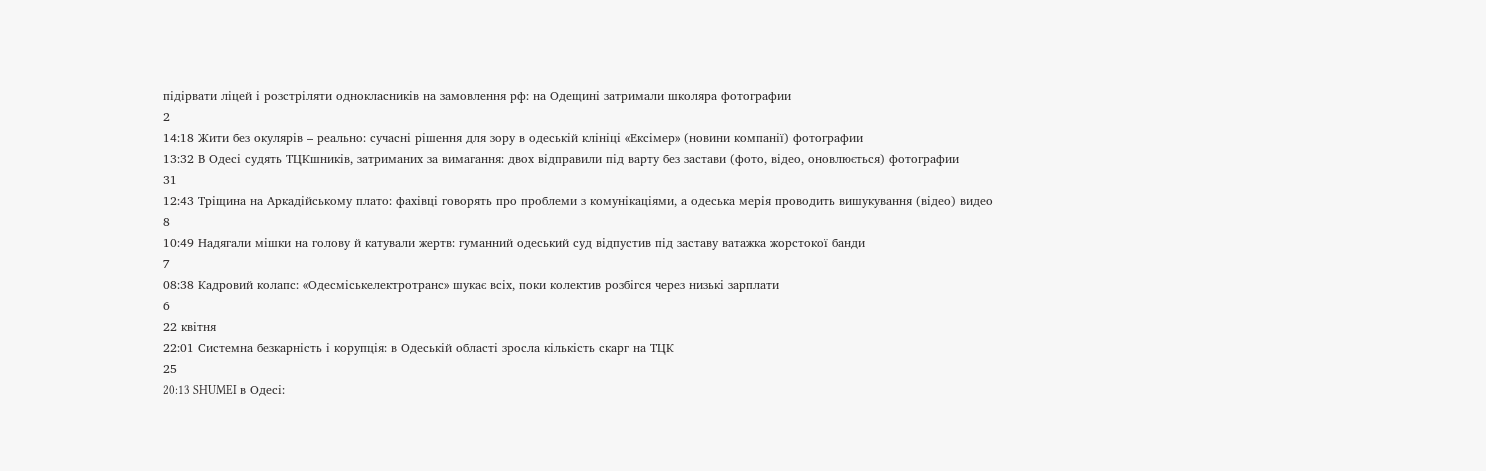підірвати ліцей і розстріляти однокласників на замовлення рф: на Одещині затримали школяра фотографии
2
14:18 Жити без окулярів – реально: сучасні рішення для зору в одеській клініці «Ексімер» (новини компанії) фотографии
13:32 В Одесі судять ТЦКшників, затриманих за вимагання: двох відправили під варту без застави (фото, відео, оновлюється) фотографии
31
12:43 Тріщина на Аркадійському плато: фахівці говорять про проблеми з комунікаціями, а одеська мерія проводить вишукування (відео) видео
8
10:49 Надягали мішки на голову й катували жертв: гуманний одеський суд відпустив під заставу ватажка жорстокої банди
7
08:38 Кадровий колапс: «Одесміськелектротранс» шукає всіх, поки колектив розбігся через низькі зарплати
6
22 квітня
22:01 Системна безкарність і корупція: в Одеській області зросла кількість скарг на ТЦК
25
20:13 SHUMEI в Одесі: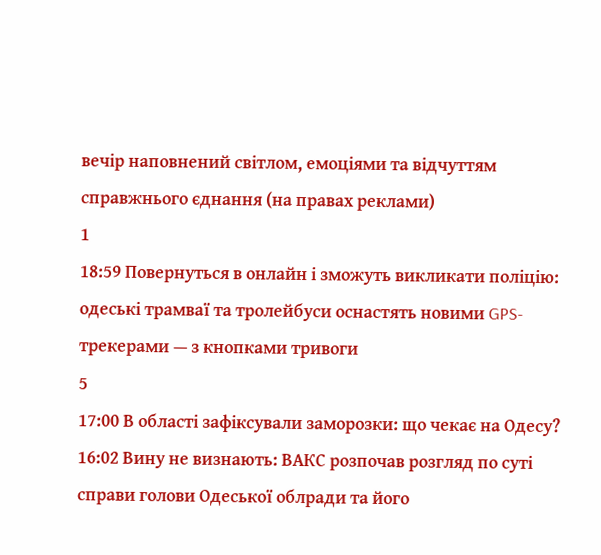вечір наповнений світлом, емоціями та відчуттям справжнього єднання (на правах реклами)
1
18:59 Повернуться в онлайн і зможуть викликати поліцію: одеські трамваї та тролейбуси оснастять новими GPS-трекерами — з кнопками тривоги
5
17:00 В області зафіксували заморозки: що чекає на Одесу?
16:02 Вину не визнають: ВАКС розпочав розгляд по суті справи голови Одеської облради та його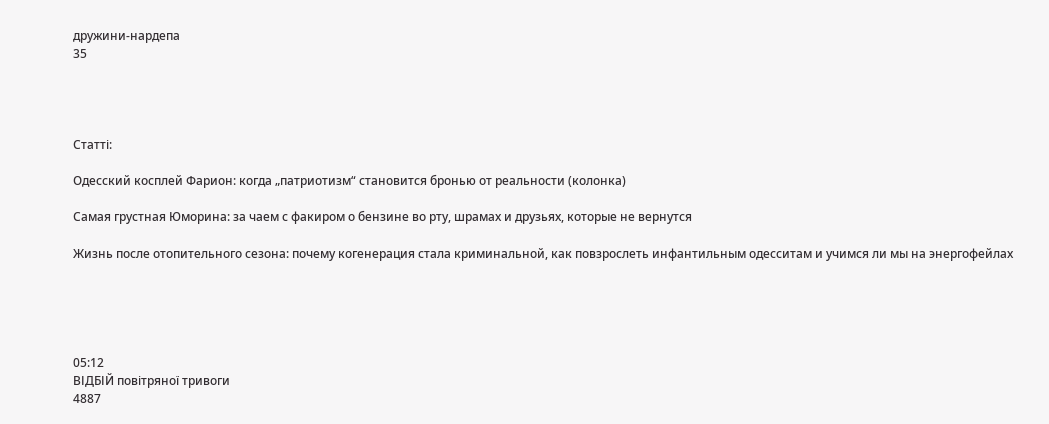дружини-нардепа
35




Статті:

Одесский косплей Фарион: когда „патриотизм“ становится бронью от реальности (колонка)

Самая грустная Юморина: за чаем с факиром о бензине во рту, шрамах и друзьях, которые не вернутся

Жизнь после отопительного сезона: почему когенерация стала криминальной, как повзрослеть инфантильным одесситам и учимся ли мы на энергофейлах





05:12
ВІДБІЙ повітряної тривоги
4887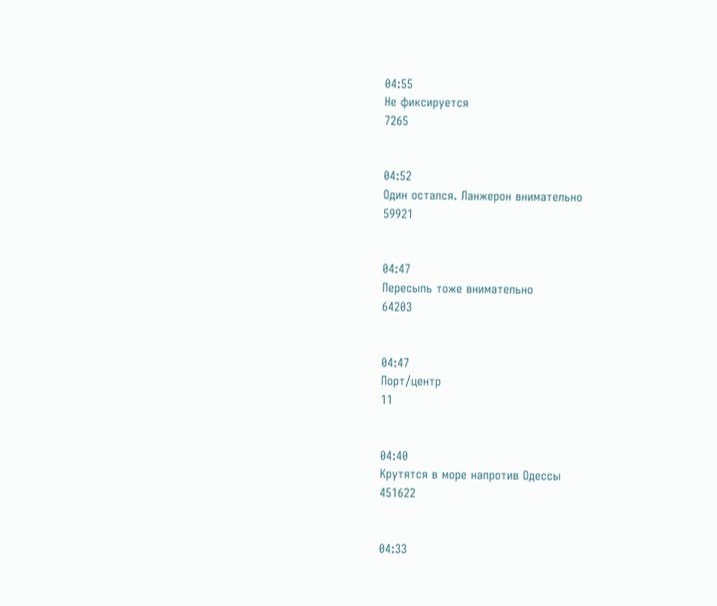04:55
Не фиксируется
7265


04:52
Один остался. Ланжерон внимательно
59921


04:47
Пересыпь тоже внимательно
64203


04:47
Порт/центр
11


04:40
Крутятся в море напротив Одессы
451622


04:33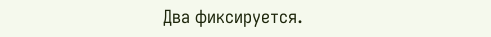Два фиксируется.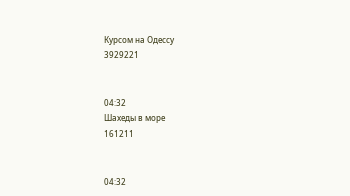Курсом на Одессу
3929221


04:32
Шахеды в море
161211


04:32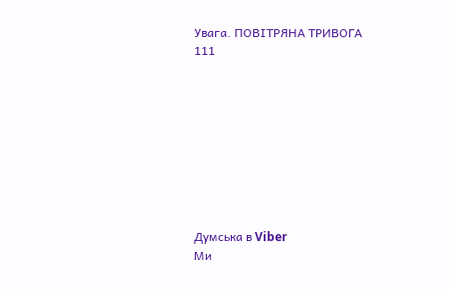Увага. ПОВІТРЯНА ТРИВОГА
111









Думська в Viber
Ми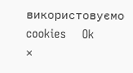використовуємо cookies    Ok    ×